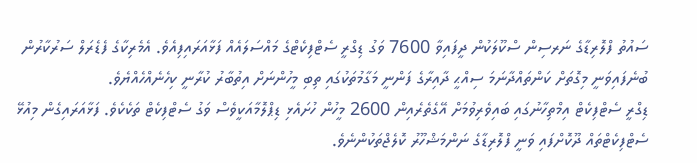ސައުތު ފްލޮރިޑާގެ ނަރސިން ސްކޫލަކުން ދީފައިވާ 7600 ވަގު ޑިގްރީ ސެޓްފިކެޓްގެ މައްސަލައެއް ފަޅާއަރައިފިއެވެ. އެމެރިކާގެ ފެޑެރަލް ސަރުކާރުން ބުނެފައިވަނީ މިގޮތަށް ކަންތައްދާނަމަ ސިއްޙީ ދާއިރާގެ ފަންނީ މަގާމުތަކުގައި ތިބި މީހުންނަށް އިތުބާރު ކުރާނީ ކިހެނެއްހެއްޔެވެ.
ޑިގްރީ ސެޓްފިކެޓް އިމްތިހާނުގައި ބައިވެރިވުމަށް އޭގެތެރެއިން 2600 މީހުން ހުށައެޅި ޑިޕްލޮމާއަކީވެސް ވަގު ސެޓްފިކެޓް ތަކެކެވެ. ފަޅާއަރައިގެން މިއުޅޭ ސެޓްފިކެޓްތައް ދޫކޮށްފައި ވަނީ ފްލޮރިޑާގެ ނަންމަޝްހޫރު ކޮލެޖްތަކުންނެވެ.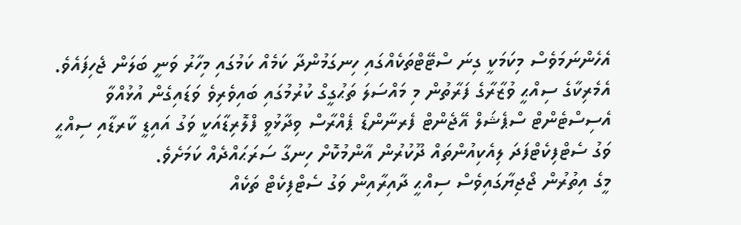އެހެންނަމަވެސް މިކަމަކީ ގިނަ ސްޓޭޓްތަކެއްގައި ހިނގަމުންދާ ކަމެއް ކަމުގައި މިހާރު ވަނީ ބަލަން ޖެހިފައެވެ. އެމެރިކާގެ ސިއްޙީ ވުޒާރާގެ ފަރާތުން މި މައްސަލަ ތަޙުގީގް ކުރުމުގައި ބައިވެރިވެ ވަޑައިގެން އުޅުއްވާ އެސިސްޓެންޓް ސްޕެޝަލް އޭޖެންޓް ފެރނާންޑޯ ޕެއްރާސް ވިދާޅުވީ ފްލޮރިޑާއަކީ ވަގު އައިޑީ ކާރޑާއި ސިއްޙީ ވަގު ސެޓްފިކެޓްފަދަ ލިއެކިއުންތައް ދޫކުރުން އާންމުކޮށް ހިނގާ ސަރަޙައްދެއް ކަމަށެވެ.
މީގެ އިތުރުން ޖޯޖިޔާގައިވެސް ސިއްޙީ ދާއިރާއިން ވަގު ސެޓްފިކެޓް ތަކެއް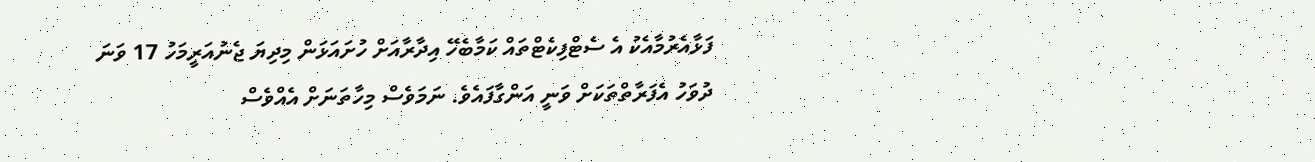ފަޅާއެރުމާއެކު އެ ސެޓްފިކެޓްތައް ކަމާބެހޭ އިދާރާއަށް ހުށައަޅަން މިދިޔަ ޖެނުއަރީމަހު 17 ވަނަ ދުވަހު އެފަރާތްތަކަށް ވަނީ އަންގާފައެވެ. ނަމަވެސް މިހާތަނަށް އެއްވެސް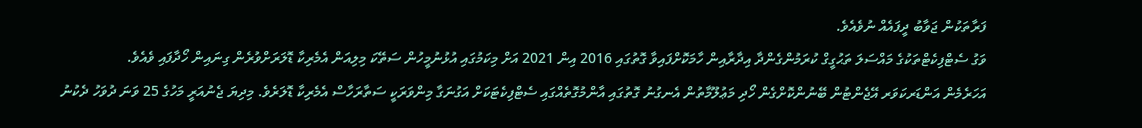ފަރާތަކުން ޖަވާބު ދީފައެއް ނުވެއެވެ.
ވަގު ސެޓްފިކެޓްތަކުގެ މައްސަލަ ތަޙުގީގް ކުރަމުންގެންދާ އިދާރާއިން ހާމަކޮށްފައިވާ ގޮތުގައި 2016 އިން 2021 އަށް މިކަމުގައި އުޅުނުމީހުން ސަތޭކަ މިލިއަން އެމެރިކާ ޑޮލަރަށްވުރެން ގިނައިން ހޯދާފައި ވެއެވެ.
އަހަރެމެން އަންޑަރކަވަރ އޭޖެންޓުން ބޭނުންކޮށްގެން ހޯދި މަޢުލޫމާތުން އެނގުނު ގޮތުގައި އާންމުގޮތެއްގައި ސެޓްފިކެޓަކަށް އަގުނަގާ މިންވަރަކީ ސަތާރަހާސް އެމެރިކާ ޑޮލަރެވެ. މިދިޔަ ޖެނުއަރީ މަހުގެ 25 ވަނަ ދުވަހު ދެކުނު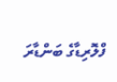ފްލޮރިޑާގެ ބަންޑާރަ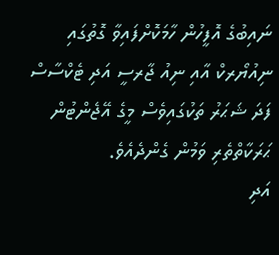ނައިބުގެ އޮފީހުން ހާމަކޮށްފައިވާ ގޮތުގައި ނިއުޔޯރކް އާއި ނިއު ޖާރސީ އަދި ޓެކްސާސް ފަދަ ޝަޙަރު ތަކުގައިވެސް މީގެ އޭޖެންޓުން ޙަރަކާތްތެރި ވަމުން ގެންދެއެވެ.
އަދި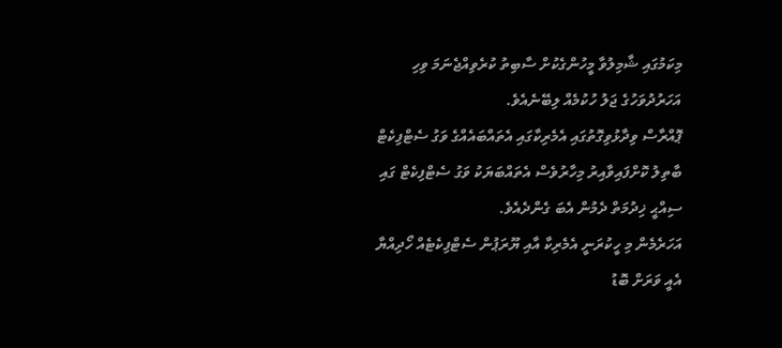މިކަމުގައި ޝާމިލުވާ މީހުންގެކުށް ސާބިތު ކުރެވިއްޖެނަމަ ވިހި އަހަރުދުވަހުގެ ޖަލު ހުކުމެއް ލިބޭނެއެވެ.
ޕޮއްރާސް ވިދާޅުވިގޮތުގައި އެމެރިކާގައި އެތައްބައެއްގެ ވަގު ސެޓްފިކެޓް ބާތިލު ކޮށްފައިވާއިރު މިހާރުވެސް އެތައްބަޔަކު ވަގު ސެޓްފިކެޓް ގައި ސިއްޙީ ޚިދުމަތް ދެމުން އެބަ ގެންދެއެވެ.
އަހަރެމެން މި ހީކުރަނީ އެމެރިކާ އާއި ޔޫރަޕުން ސެޓްފިކެޓެއް ހޯދިއްޔާ އެއީ ވަރަށް ބޮޑު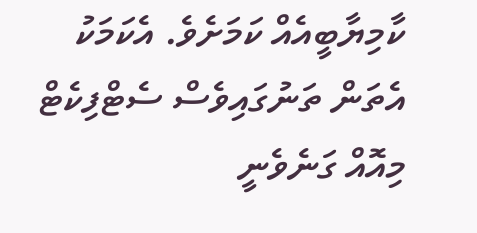ކާމިޔާބީއެއް ކަމަށެވެ. އެކަމަކު އެތަން ތަނުގައިވެސް ސެޓްފިކެޓް މިއޮއް ގަނެވެނީ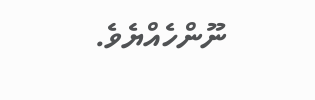ނޫންހެއްޔެވެ.